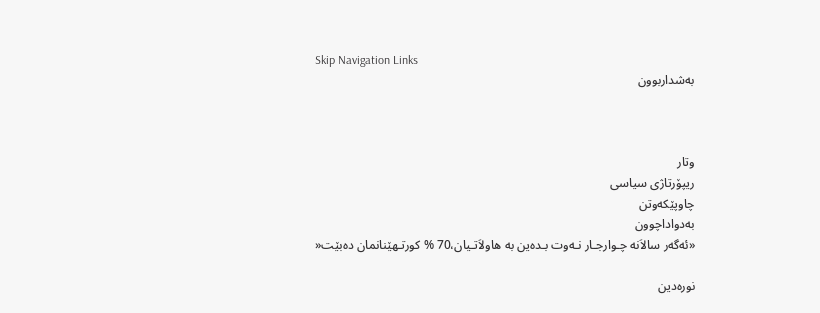Skip Navigation Links
به‌شداربوون



وتار
ریپۆرتاژی سیاسی
چاوپێکه‌وتن
به‌دواداچوون
«ئه‌گه‌ر سالاَنه‌ چـوارجـار نـه‌وت بـده‌ین به‌ هاولاَتـیان،70 % كورتـهێنانمان ده‌بێت«

نوره‌دین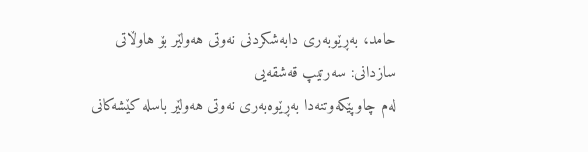حامد، به‌ڕێوبه‌ری‌ دابه‌شكردنی‌ نه‌وتی‌ هه‌ولێر بۆ هاوڵاتی‌
سازدانی‌: سه‌رتیپ قه‌شقه‌یی‌
له‌م چاوپێكه‌وتنه‌دا به‌ڕێوه‌به‌ری‌ نه‌وتی‌ هه‌ولێر باسله‌ كێشه‌كانی‌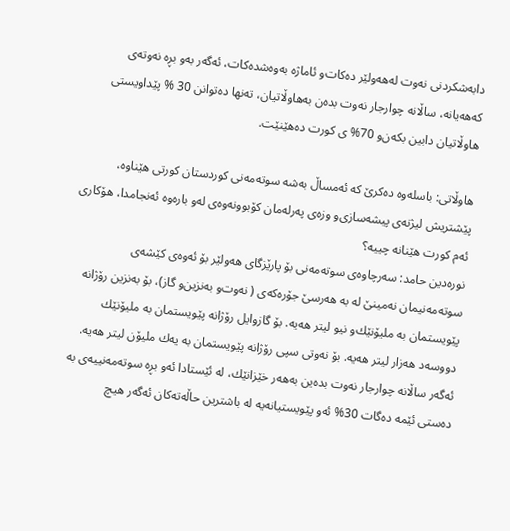دابه‌شكردنی‌ نه‌وت له‌هه‌ولێر ده‌كات‌و ئاماژه‌ به‌وه‌شده‌كات، ئه‌گه‌ر به‌و بڕه‌ نه‌وته‌ی‌ كه‌هه‌یانه‌، ساڵانه‌ چوارجار نه‌وت بده‌ن به‌هاوڵاتیان، ته‌نها ده‌توانن 30 % پێداویستی‌ هاوڵاتیان دابین بكه‌ن‌و 70% ی‌ كورت ده‌هێنێت.

هاوڵاتی‌: باسله‌وه‌ ده‌كرێ كه‌ ئه‌مساڵ به‌شه‌ سوته‌مه‌نی‌ كوردستان كورتی‌ هێناوه‌، پێشتریش لیژنه‌ی‌ پیشه‌سازی‌‌و وزه‌ی‌ په‌رله‌مان كۆبوونه‌وه‌ی‌ له‌و باره‌وه‌ ئه‌نجامدا، هۆكاری‌ ئه‌م كورت هێنانه‌ چییه‌؟
نوره‌دین حامد: سه‌رچاوه‌ی‌ سوته‌مه‌نی‌ بۆ پارێزگای‌ هه‌ولێر بۆ ئه‌وه‌ی‌ كێشه‌ی‌ سوته‌مه‌نیمان نه‌مینێ له‌ به‌ هه‌رسێ جۆره‌كه‌ی‌ ( نه‌وت‌و به‌نزین‌و گاز)، بۆ به‌نزین رۆژانه‌ پێویستمان به‌ ملیۆنێك‌و نیو لیتر هه‌یه‌. بۆ گازوایل رۆژانه‌ پێویستمان به‌ ملیۆنێك دووسه‌د هه‌زار لیتر هه‌یه‌. بۆ نه‌وتی‌ سپی‌ رۆژانه‌ پێویستمان به‌ یه‌ك ملیۆن لیتر هه‌یه‌. ئه‌گه‌ر ساڵانه‌ چوارجار نه‌وت بده‌ین به‌هه‌ر خێزانێك، له‌ ئێستادا ئه‌و بڕه‌ سوته‌مه‌نییه‌ی‌ به‌ ده‌ستی‌ ئێمه‌ ده‌گات 30% ئه‌و پێویستیانه‌یه‌ له‌ باشترین حاڵه‌ته‌كان ئه‌گه‌ر هیچ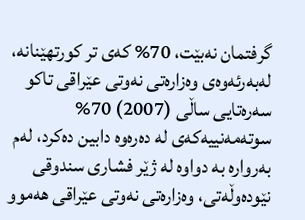گرفتمان نه‌بێت، 70% كه‌ی‌ تر كورتهێنانه‌، له‌به‌رئه‌وه‌ی‌ وه‌زاره‌تی‌ نه‌وتی‌ عێراقی‌ تاكو سه‌ره‌تایی‌ ساڵی‌ (2007) 70% سوته‌مه‌نییه‌كه‌ی‌ له‌ ده‌ره‌وه‌ دابین ده‌كرد، له‌م به‌رواره‌ به‌ دواوه‌ له‌ ژێر فشاری‌ سندوقی‌ نێوده‌وڵه‌تی‌، وه‌زاره‌تی‌ نه‌وتی‌ عێراقی‌ هه‌موو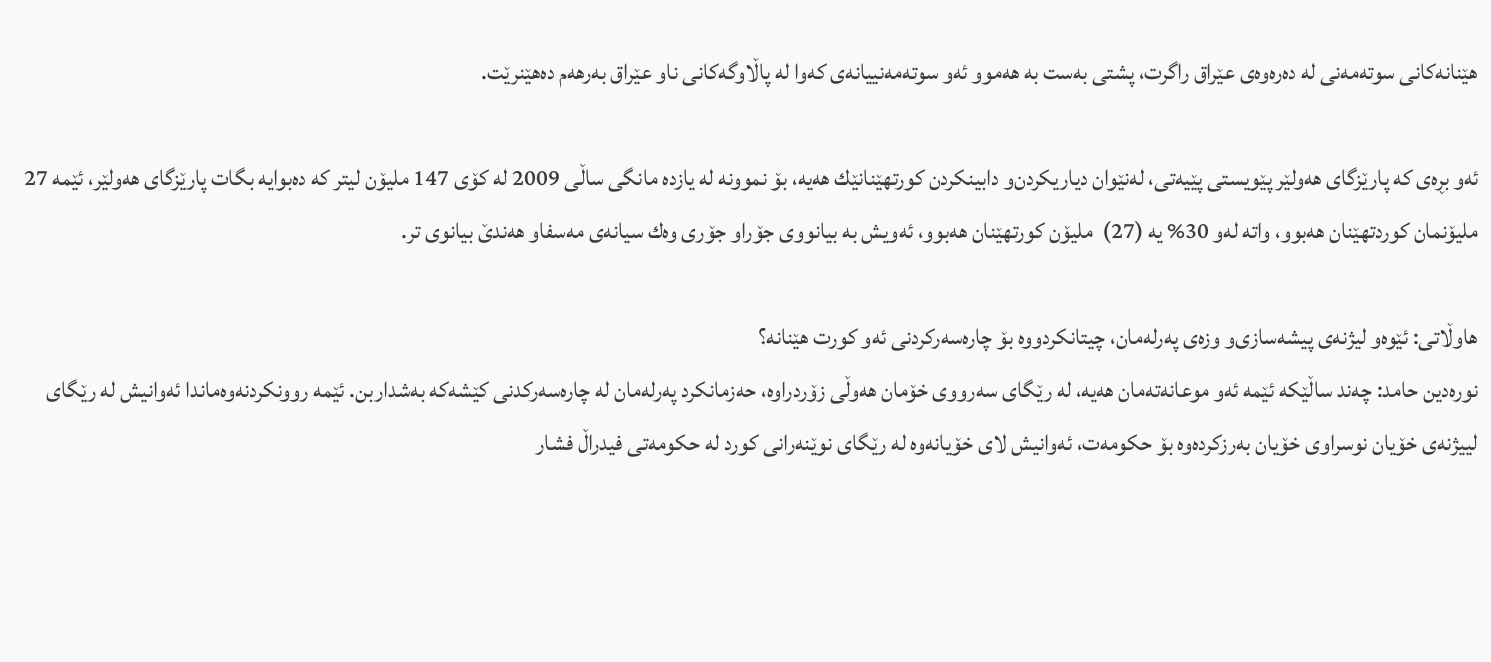هێنانه‌كانی‌ سوته‌مه‌نی‌ له‌ ده‌ره‌وه‌ی‌ عێراق راگرت، پشتی‌ به‌ست به‌ هه‌موو ئه‌و سوته‌مه‌نییانه‌ی‌ كه‌وا له‌ پاڵاوگه‌كانی‌ ناو عێراق به‌رهه‌م ده‌هێنرێت.

ئه‌و بڕه‌ی‌ كه‌ پارێزگای‌ هه‌ولێر پێویستی‌ پێیه‌تی‌، له‌نێوان دیاریكردن‌و دابینكردن كورتهێنانێك هه‌یه‌، بۆ نموونه‌ له‌ یازده‌ مانگی‌ ساڵی‌ 2009 له‌ كۆی‌ 147 ملیۆن لیتر كه‌ ده‌بوایه‌ بگات پارێزگای‌ هه‌ولێر، ئێمه‌ 27 ملیۆنمان كوردتهێنان هه‌بوو، واته‌ له‌و 30% یه‌ (27)  ملیۆن كورتهێنان هه‌بوو، ئه‌ویش به‌ بیانووی‌ جۆراو جۆری‌ وه‌ك سیانه‌ی‌ مه‌سفا‌و هه‌ندێ بیانوی‌ تر.

هاوڵاتی‌: ئێوه‌‌و لیژنه‌ی‌ پیشه‌سازی‌‌و وزه‌ی‌ په‌رله‌مان، چیتانكردووه‌ بۆ چاره‌سه‌ركردنی‌ ئه‌و كورت هێنانه‌؟
نوره‌دین حامد: چه‌ند ساڵێكه‌ ئێمه‌ ئه‌و موعانه‌ته‌مان هه‌یه‌، له‌ رێگای‌ سه‌رووی‌ خۆمان هه‌وڵی‌ زۆردراوه‌، حه‌زمانكرد په‌رله‌مان له‌ چاره‌سه‌ركدنی‌ كێشه‌كه‌ به‌شداربن. ئێمه‌ روونكردنه‌وه‌ماندا ئه‌وانیش له‌ رێگای‌ لییژنه‌ی‌ خۆیان نوسراوی‌ خۆیان به‌رزكرده‌وه‌ بۆ حكومه‌ت، ئه‌وانیش لای‌ خۆیانه‌وه‌ له‌ رێگای‌ نوێنه‌رانی‌ كورد له‌ حكومه‌تی‌ فیدراڵ فشار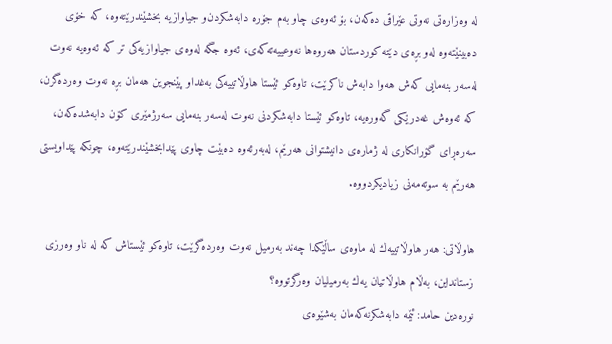له‌ وه‌زاره‌تی‌ نه‌وتی‌ عێراقی‌ ده‌كه‌ن، بۆ ئه‌وه‌ی‌ چاو به‌م جۆره‌ دابه‌شكردن‌و جیاوازیه‌ بخشێندرێته‌وه‌، كه‌ خۆی‌ ده‌بینێته‌وه‌ له‌و بڕه‌ی‌ دێته‌ كوردستان هه‌روه‌ها نه‌وعییه‌ته‌كه‌ی‌، ئه‌وه‌ جگه‌ له‌وه‌ی‌ جیاوازیه‌كی‌ تر كه‌ ئه‌وه‌یه‌ نه‌وت له‌سه‌ر بنه‌مایی‌ كه‌ش هه‌وا دابه‌ش ناكرێت، تاوه‌كو ئێستا هاوڵاتییه‌كی‌ به‌غدا‌و پێنجوین هه‌مان بڕه‌ نه‌وت وه‌رده‌گرن، كه‌ ئه‌وه‌ش غه‌درێكی‌ گه‌وره‌یه‌، تاوه‌كو ئێستا دابه‌شكردنی‌ نه‌وت له‌سه‌ر بنه‌مایی‌ سه‌رژمێری‌ كۆن دابه‌شده‌كه‌ن، سه‌ره‌ڕای‌ گۆرانكاری‌ له‌ ژماره‌ی‌ دانیشتوانی‌ هه‌رێم، له‌به‌رئه‌وه‌ ده‌بێت چاوی‌ پێدابخشێندرێته‌وه‌، چونكه‌ پێداویستی‌ هه‌رێم به‌ سوته‌مه‌نی‌ زیادیكردووه‌.

هاوڵاتی‌: هه‌ر هاوڵاتییه‌ك له‌ ماوه‌ی‌ ساڵێكدا چه‌ند به‌رمیل نه‌وت وه‌رده‌گرێت، تاوه‌كو ئێستاش كه‌ له‌ ناو وه‌رزی‌ زستانداین، به‌ڵام هاوڵاتیان یه‌ك به‌رمیلیان وه‌رگرتووه‌؟
نوره‌دین حامد: ئێمه‌ دابه‌شكرنه‌كه‌مان به‌شێوه‌ی‌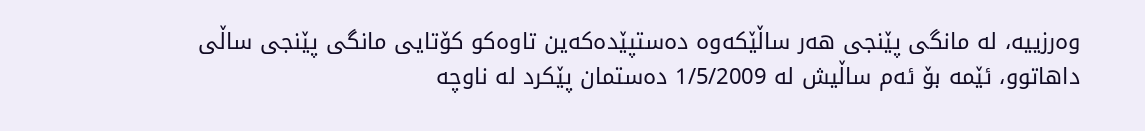وه‌رزییه‌، له‌ مانگی‌ پێنجی‌ هه‌ر ساڵێكه‌وه‌ ده‌ستپێده‌كه‌ین تاوه‌كو كۆتایی‌ مانگی‌ پێنجی‌ ساڵی‌ داهاتوو، ئێمه‌ بۆ ئه‌م ساڵیش له‌ 1/5/2009 ده‌ستمان پێكرد له‌ ناوچه‌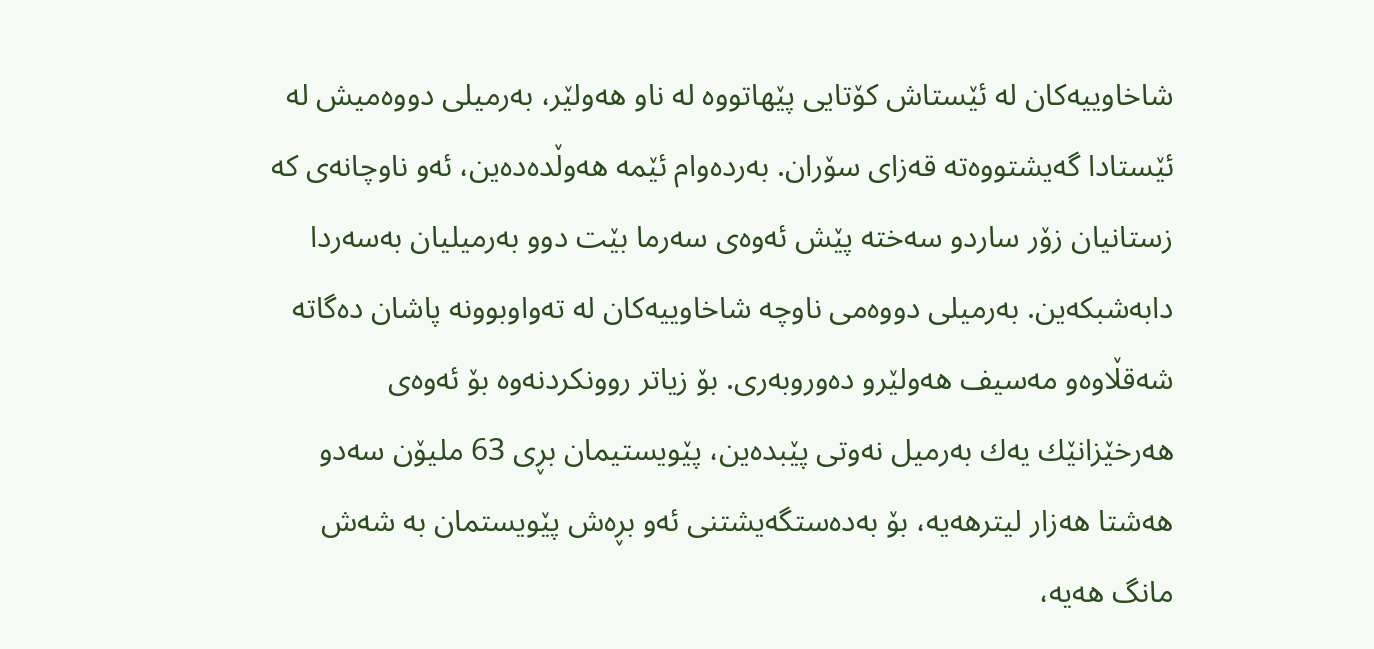شاخاوییه‌كان له‌ ئێستاش كۆتایی‌ پێهاتووه‌ له‌ ناو هه‌ولێر، به‌رمیلی‌ دووه‌میش له‌ ئێستادا گه‌یشتووه‌ته‌ قه‌زای‌ سۆران. به‌رده‌وام ئێمه‌ هه‌وڵده‌ده‌ین، ئه‌و ناوچانه‌ی‌ كه‌ زستانیان زۆر سارد‌و سه‌خته‌ پێش ئه‌وه‌ی‌ سه‌رما بێت دوو به‌رمیلیان به‌سه‌ردا دابه‌شبكه‌ین. به‌رمیلی‌ دووه‌می ناوچه‌ شاخاوییه‌كان له‌ ته‌واوبوونه‌ پاشان ده‌گاته‌ شه‌قڵاوه‌‌و مه‌سیف هه‌ولێر‌و ده‌وروبه‌ری‌. بۆ زیاتر روونكردنه‌وه‌ بۆ ئه‌وه‌ی‌ هه‌رخێزانێك یه‌ك به‌رمیل نه‌وتی‌ پێبده‌ین، پێویستیمان بڕی‌ 63 ملیۆن سه‌دو هه‌شتا هه‌زار لیترهه‌یه‌، بۆ به‌ده‌ستگه‌یشتنی‌ ئه‌و بڕه‌ش پێویستمان به‌ شه‌ش مانگ هه‌یه‌،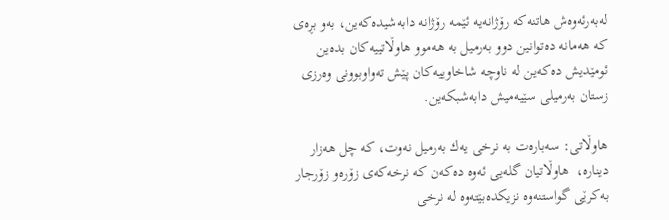له‌به‌رئه‌وه‌ش هاتنه‌كه‌ رۆژانه‌یه‌ ئێمه‌ رۆژانه‌ دابه‌شیده‌كه‌ین، به‌و بڕه‌ی‌ كه‌ هه‌مانه‌ ده‌توانین دوو به‌رمیل به‌ هه‌موو هاوڵاتییه‌كان بده‌ین ئومێدیش ده‌كه‌ین له‌ ناوچه‌ شاخاوییه‌كان پێش ته‌واوبوونی‌ وه‌رزی‌ زستان به‌رمیلی‌ سێیه‌میش دابه‌شبكه‌ین.

هاوڵاتی‌: سه‌باره‌ت به‌ نرخی‌ یه‌ك به‌رمیل نه‌وت، كه‌ چل هه‌زار دیناره‌،  هاوڵاتیان گله‌یی‌ ئه‌وه‌ ده‌كه‌ن كه‌ نرخه‌كه‌ی‌ زۆره‌و زۆرجار به‌كرێی‌ گواستنه‌وه‌ نزیكده‌بێته‌وه‌ له‌ نرخی‌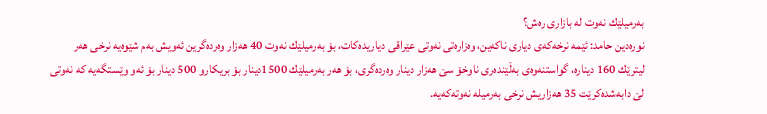به‌رمیلێك نه‌وت له‌ بازاری‌ ره‌ش؟
نوره‌دین حامد: ئێمه‌ نرخه‌كه‌ی‌ دیاری ناكه‌ین، وه‌زاره‌تی‌ نه‌وتی‌ عێراقی‌ دیاریده‌كات، بۆ به‌رمیلێك نه‌وت 40 هه‌زار وه‌رده‌گرین ئه‌ویش به‌م شێوه‌یه‌ نرخی‌ هه‌ر لیترێك 160 دیناره‌، گواستنه‌وه‌ی‌ به‌ڵێنده‌ری‌ ناوخۆ سێ هه‌زار دینار وه‌رده‌گری‌، بۆ هه‌ر به‌رمیلێك 1500دینار بۆ بریكار‌و 500 دینار بۆ ئه‌و وێستگه‌یه‌ كه‌ نه‌وتی‌ لێ دابه‌شده‌كرێت 35 هه‌زاریش نرخی‌ به‌رمیله‌ نه‌وته‌كه‌یه‌.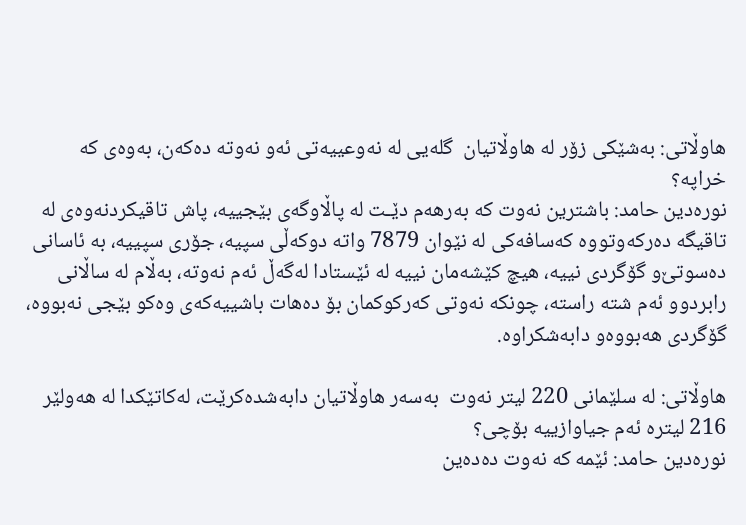هاوڵاتی‌: به‌شێكی زۆر له‌ هاوڵاتیان  گله‌یی‌ له‌ نه‌وعییه‌تی‌ ئه‌و نه‌وته‌ ده‌كه‌ن، به‌وه‌ی‌ كه‌ خراپه‌؟
نوره‌دین حامد: باشترین نه‌وت كه‌ به‌رهه‌م دێـت له‌ پاڵاوگه‌ی‌ بێجییه‌، پاش تاقیكردنه‌وه‌ی‌ له‌ تاقیگه‌ ده‌ركه‌وتووه‌ كه‌سافه‌كی‌ له‌ نێوان 7879 واته‌ دوكه‌ڵی‌ سپیه‌، جۆری‌ سپییه‌، به‌ ئاسانی‌ ده‌سوتێ‌و گۆگردی‌ نییه‌، هیچ كێشه‌مان نییه‌ له‌ ئێستادا له‌گه‌ڵ ئه‌م نه‌وته‌، به‌ڵام له‌ ساڵانی‌ رابردوو ئه‌م شته‌ راسته‌، چونكه‌ نه‌وتی‌ كه‌ركوكمان بۆ ده‌هات باشییه‌كه‌ی‌ وه‌كو بێجی نه‌بووه‌، گۆگردی‌ هه‌بووه‌‌و دابه‌شكراوه‌.

هاوڵاتی‌: له‌ سلێمانی‌ 220 لیتر نه‌وت  به‌سه‌ر هاوڵاتیان دابه‌شده‌كرێت، له‌كاتێكدا له‌ هه‌ولێر 216 لیتره‌ ئه‌م جیاوازییه‌ بۆچی‌؟
نوره‌دین حامد: ئێمه‌ كه‌ نه‌وت ده‌ده‌ین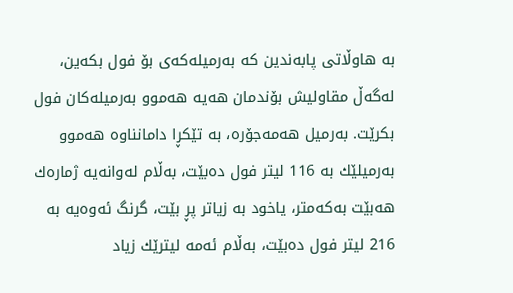به‌ هاوڵاتی‌ پابه‌ندین كه‌ به‌رمیله‌كه‌ی‌ بۆ فول بكه‌ین، له‌گه‌ڵ مقاولیش بۆندمان هه‌یه‌ هه‌موو به‌رمیله‌كان فول بكرێت. به‌رمیل هه‌مه‌جۆره‌، به‌ تێكڕا دامانناوه‌ هه‌موو به‌رمیلێك به‌ 116 لیتر فول ده‌بێت، به‌ڵام له‌وانه‌یه‌ ژماره‌ك هه‌بێت به‌كه‌متر، یاخود به‌ زیاتر پڕ بێت، گرنگ ئه‌وه‌یه‌ به‌ 216 لیتر فول ده‌بێت، به‌ڵام ئه‌مه‌ لیترێك زیاد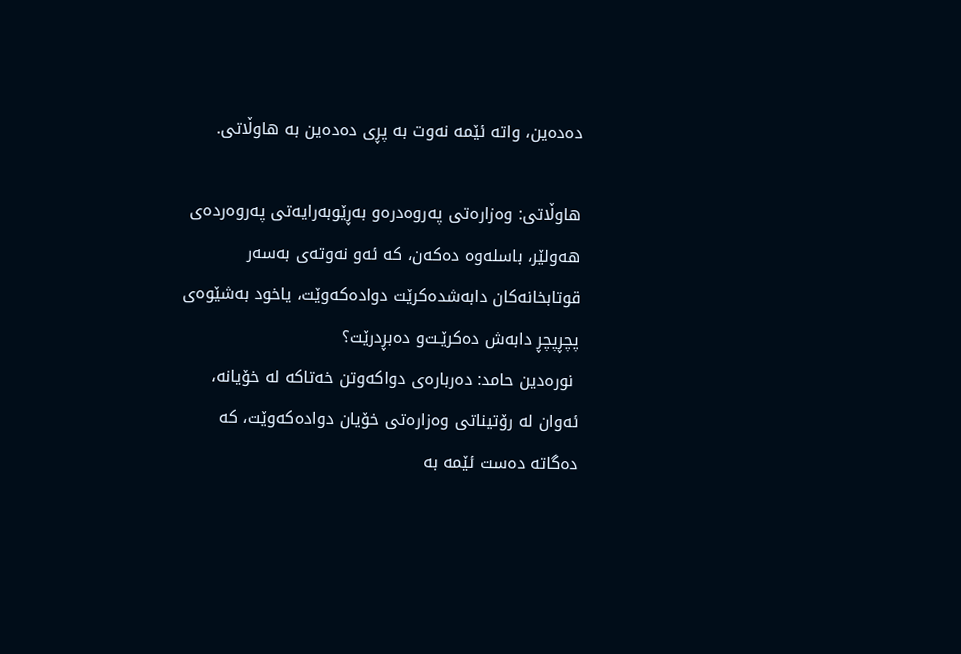ده‌ده‌ین، واته‌ ئێمه‌ نه‌وت به‌ پڕی‌ ده‌ده‌ین به‌ هاوڵاتی‌.

هاوڵاتی‌: وه‌زاره‌تی‌ په‌روه‌دره‌‌و به‌ڕێوبه‌رایه‌تی‌ په‌روه‌رده‌ی‌ هه‌ولێر، باسله‌وه‌ ده‌كه‌ن، كه‌ ئه‌و نه‌وته‌ی‌ به‌سه‌ر قوتابخانه‌كان دابه‌شده‌كرێت دواده‌كه‌وێت، یاخود به‌شێوه‌ی‌ پچڕپچڕ دابه‌ش ده‌كرێـت‌و ده‌بڕدرێت؟
 نوره‌دین حامد: ده‌رباره‌ی‌ دواكه‌وتن خه‌تاكه‌ له‌ خۆیانه‌، ئه‌وان له‌ رۆتیناتی‌ وه‌زاره‌تی‌ خۆیان دواده‌كه‌وێت، كه‌ ده‌گاته‌ ده‌ست ئێمه‌ به‌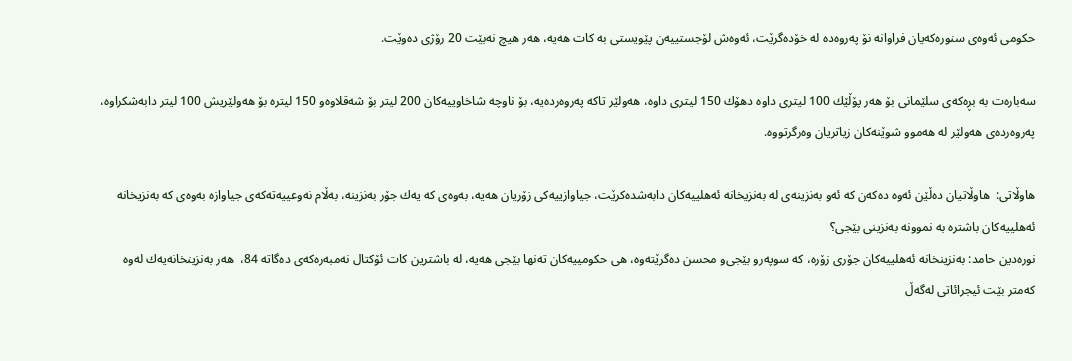حكومی‌ ئه‌وه‌ی‌ سنوره‌كه‌یان فراوانه‌ نۆ په‌روه‌ده‌ له‌ خۆده‌گرێت، ئه‌وه‌ش لۆجستییه‌ن پێویستی‌ به‌ كات هه‌یه‌، هه‌ر هیچ نه‌بێت 20 رۆژی‌ ده‌وێت.

سه‌باره‌ت به‌ بڕه‌كه‌ی‌ سلێمانی‌ بۆ هه‌ر پۆڵێك 100 لیتری‌ داوه‌ دهۆك 150 لیتری‌ داوه‌، هه‌ولێر تاكه‌ په‌روه‌رده‌یه‌، بۆ ناوچه‌ شاخاوییه‌كان 200 لیتر بۆ شه‌قلاوه‌‌و 150 لیتره‌ بۆ هه‌ولێریش 100 لیتر دابه‌شكراوه‌، په‌روه‌رده‌ی‌ هه‌ولێر له‌ هه‌موو شوێنه‌كان زیاتریان وه‌رگرتووه‌.

هاوڵاتی‌:  هاوڵاتیان ده‌ڵێن ئه‌وه‌ ده‌كه‌ن كه‌ ئه‌و به‌نزینه‌ی‌ له‌ به‌نزیخانه‌ ئه‌هلییه‌كان دابه‌شده‌كرێت، جیاوازییه‌كی‌ زۆریان هه‌یه‌، به‌وه‌ی‌ كه‌ یه‌ك جۆر به‌نزینه‌، به‌ڵام نه‌وعییه‌ته‌كه‌ی‌ جیاوازه‌ به‌وه‌ی‌ كه‌ به‌نزیخانه‌ ئه‌هلییه‌كان باشتره‌ به‌ نموونه‌ به‌نزینی‌ بێجی‌؟
نوره‌دین حامد: به‌نزینخانه‌ ئه‌هلییه‌كان جۆری‌ زۆره‌، كه‌ سوپه‌رو بێجی‌‌و محسن ده‌گرێته‌وه‌، هی‌ حكومییه‌كان ته‌نها بێجی هه‌یه‌، له‌ باشترین كات ئۆكتال نه‌مبه‌ره‌كه‌ی‌ ده‌گاته‌ 84،  هه‌ر به‌نزینخانه‌یه‌ك له‌وه‌ كه‌متر بێت ئیجرائاتی‌ له‌گه‌ڵ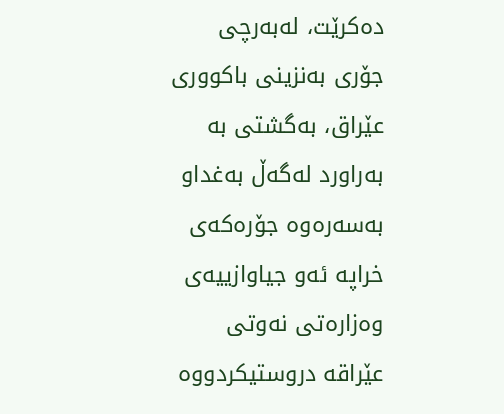ده‌كرێت، له‌به‌رچی‌ جۆری‌ به‌نزینی‌ باكووری‌ عێراق، به‌گشتی‌ به‌ به‌راورد له‌گه‌ڵ به‌غدا‌و به‌سه‌ره‌وه‌ جۆره‌كه‌ی‌ خراپه‌ ئه‌و جیاوازییه‌ی‌ وه‌زاره‌تی‌ نه‌وتی‌ عێراقه‌ دروستیكردووه‌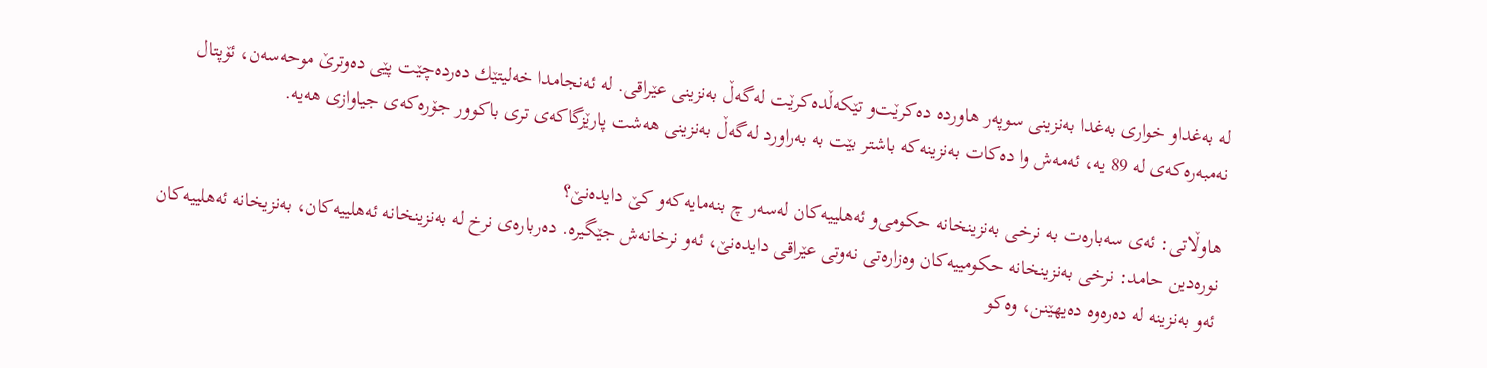له‌ به‌غدا‌و خواری‌ به‌غدا به‌نزینی‌ سوپه‌ر هاورده‌ ده‌كرێت‌و تێكه‌ڵده‌كرێت له‌گه‌ڵ به‌نزینی‌ عێراقی‌. له‌ ئه‌نجامدا خه‌لیتێك ده‌رده‌چێت پێی‌ ده‌وترێ موحه‌سه‌ن، ئۆپتال نه‌مبه‌ره‌كه‌ی‌ له‌ 89 یه‌، ئه‌مه‌ش وا ده‌كات به‌نزینه‌كه‌ باشتر بێت به‌ به‌راورد له‌گه‌ڵ به‌نزینی‌ هه‌شت پارێزگاكه‌ی‌ تری‌ باكوور جۆره‌كه‌ی‌ جیاوازی‌ هه‌یه‌.

هاوڵاتی‌: ئه‌ی‌ سه‌باره‌ت به‌ نرخی‌ به‌نزینخانه‌ حكومی‌‌و ئه‌هلییه‌كان له‌سه‌ر چ بنه‌مایه‌كه‌و كێ دایده‌نێ؟
نوره‌دین حامد: نرخی‌ به‌نزینخانه‌ حكومییه‌كان وه‌زاره‌تی‌ نه‌وتی‌ عێراقی‌ دایده‌نێ، ئه‌و نرخانه‌ش جێگیره‌. ده‌رباره‌ی‌ نرخ له‌ به‌نزینخانه‌ ئه‌هلییه‌كان، به‌نزیخانه‌ ئه‌هلییه‌كان ئه‌و به‌نزینه‌ له‌ ده‌ره‌وه‌ ده‌یهێنن، وه‌كو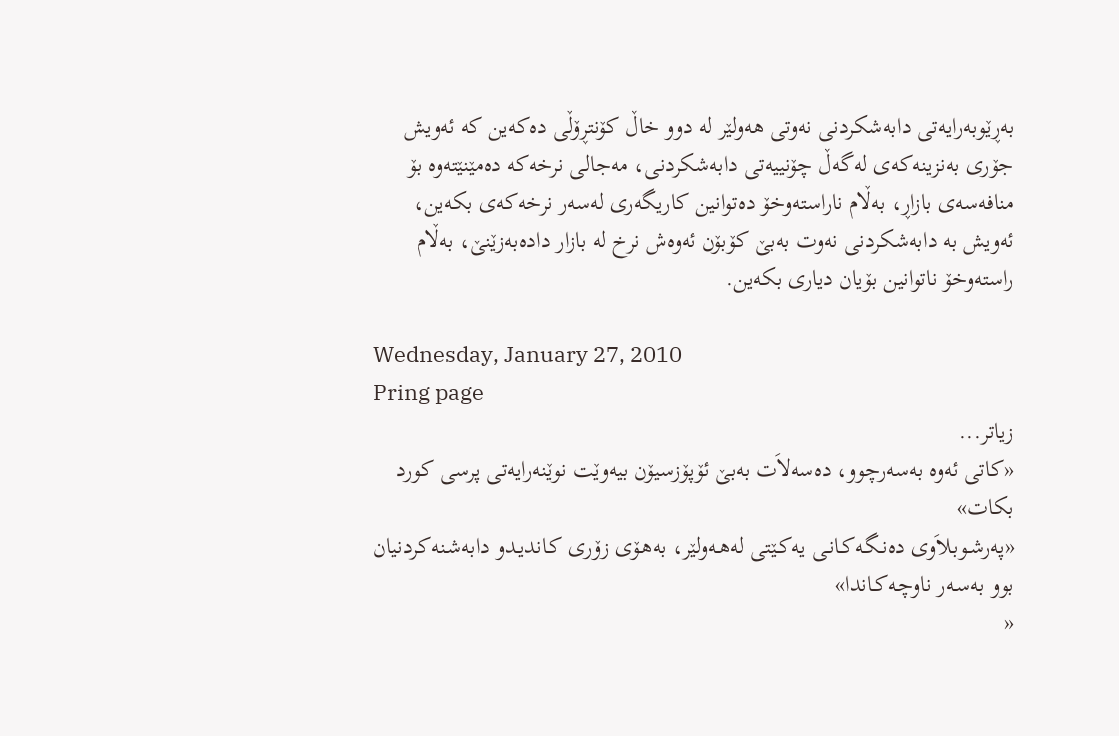به‌ڕێوبه‌رایه‌تی‌ دابه‌شكردنی‌ نه‌وتی‌ هه‌ولێر له‌ دوو خاڵ كۆنتڕۆڵی‌ ده‌كه‌ین كه‌ ئه‌ویش  جۆری‌ به‌نزینه‌كه‌ی‌ له‌گه‌ڵ چۆنییه‌تی‌ دابه‌شكردنی‌، مه‌جالی‌ نرخه‌كه‌ ده‌مێنێته‌وه‌ بۆ منافه‌سه‌ی‌ بازاڕ، به‌ڵام ناراسته‌وخۆ ده‌توانین كاریگه‌ری‌ له‌سه‌ر نرخه‌كه‌ی‌ بكه‌ین، ئه‌ویش به‌ دابه‌شكردنی‌ نه‌وت به‌بێ كۆبۆن ئه‌وه‌ش نرخ له‌ بازار داده‌به‌زێنێ، به‌ڵام راسته‌وخۆ ناتوانین بۆیان دیاری بكه‌ین.

Wednesday, January 27, 2010
Pring page
زیاتر...
«كاتی‌ ئه‌وه‌ به‌سه‌رچوو، ده‌سه‌لاَت به‌بێ ئۆپۆزسیۆن بیه‌وێت نوێنه‌رایه‌تی‌ پرسی كورد بكات»
«په‌رشـوبـلاَوی‌ ده‌نـگـه‌كـانـی‌ یه‌كـێتی‌ له‌هـه‌ولێر، به‌هـۆی‌ زۆری‌ كـاندیـد‌و دابه‌شـنه‌كردنیان بوو به‌سـه‌ر ناوچـه‌كـاندا»
«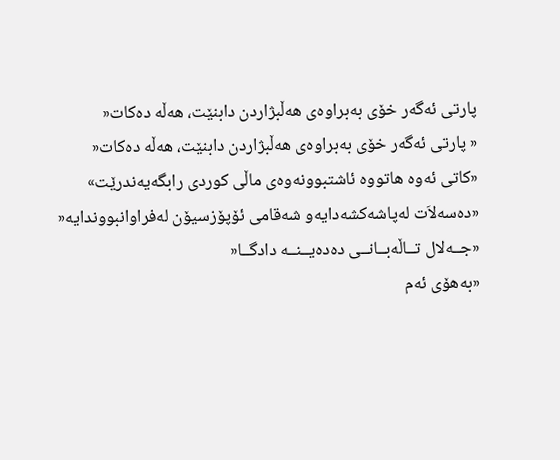پارتی‌ ئه‌گه‌ر خۆی‌ به‌براوه‌ی‌ هه‌ڵبژاردن دابنێت، هه‌ڵه‌ ده‌كات«
« پارتی‌ ئه‌گه‌ر خۆی‌ به‌براوه‌ی‌ هه‌ڵبژاردن دابنێت، هه‌ڵه‌ ده‌كات«
«كاتی‌ ئه‌وه‌ هاتووه‌ ئاشتبوونه‌وه‌ی‌ ماڵی‌ كوردی‌ رابگه‌یه‌ندرێت»
«ده‌سه‌لاَت له‌پاشه‌كشه‌دایه‌‌و شه‌قامی‌ ئۆپۆزسیۆن له‌فراوانبووندایه‌«
«جــه‌لال تــاڵه‌بــانــی‌ ده‌ده‌یــنــه‌ دادگــا«
«به‌هۆی‌ ئه‌م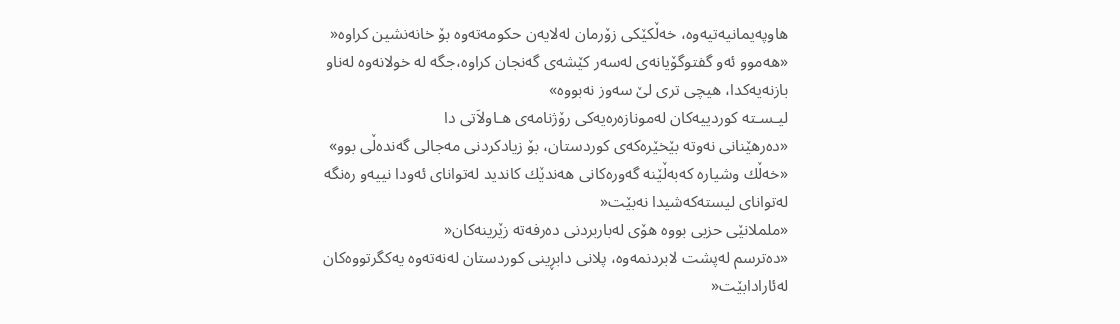هاوپه‌یمانیه‌تیه‌وه‌، خه‌ڵكێكی‌ زۆرمان له‌لایه‌ن حكومه‌ته‌وه‌ بۆ خانه‌نشین كراوه‌«
«هه‌موو ئه‌و گفتوگۆیانه‌ی‌ له‌سه‌ر كێشه‌ی‌ گه‌نجان كراوه‌،جگه‌ له‌ خولانه‌وه‌ له‌ناو بازنه‌یه‌كدا، هیچی تری‌ لێ‌ سه‌وز نه‌بووه‌»
ليـسـته‌ كورديیه‌كان له‌مونازه‌ره‌یه‌كی‌ رۆژنامه‌ی‌ هـاولاَتی دا
«ده‌رهێنانی‌ نه‌وته‌ بێخێره‌كه‌ی‌ كوردستان، بۆ زیادكردنی‌ مه‌جالی‌ گه‌نده‌ڵی‌ بوو»
«خه‌ڵك وشیاره‌ كه‌به‌ڵێنه‌ گه‌وره‌كانی‌ هه‌ندێك كاندید له‌توانای‌ ئه‌ودا نییه‌و ره‌نگه‌ له‌توانای‌ لیسته‌كه‌شیدا نه‌بێت«
«ململانێی‌ حزبی‌ بووه‌ هۆی‌ له‌باربردنی‌ ده‌رفه‌ته‌ زێرینه‌كان«
«ده‌ترسم له‌پشت لابردنمه‌وه‌، پلانی‌ دابڕینی‌ كوردستان له‌نه‌ته‌وه‌ یه‌كگرتووه‌كان له‌ئارادابێت«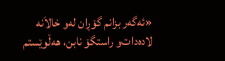«ئه‌گه‌ر بزانم گۆڕان له‌و خالاَنه‌ لاده‌دات‌و راستگۆ نابن، هه‌ڵوێستم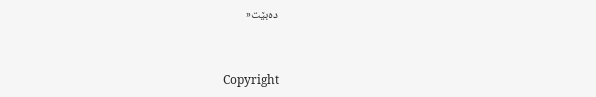ده‌بێت«


Copyright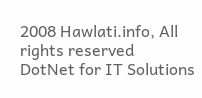2008 Hawlati.info, All rights reserved
DotNet for IT Solutions